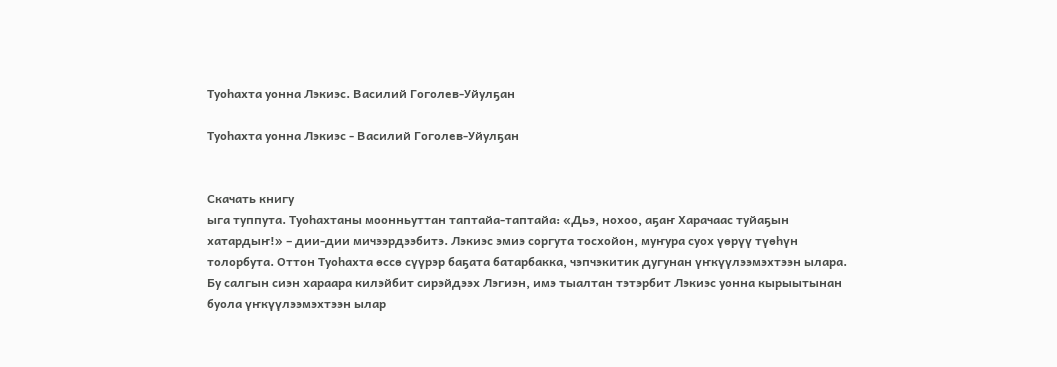Туоһахта уонна Лэкиэс. Василий Гоголев-Уйулҕан

Туоһахта уонна Лэкиэс - Василий Гоголев-Уйулҕан


Скачать книгу
ыга туппута. Туоһахтаны моонньуттан таптайа-таптайа: «Дьэ, нохоо, аҕаҥ Харачаас туйаҕын хатардыҥ!» – дии-дии мичээрдээбитэ. Лэкиэс эмиэ соргута тосхойон, муҥура суох үөрүү түөһүн толорбута. Оттон Туоһахта өссө сүүрэр баҕата батарбакка, чэпчэкитик дугунан үҥкүүлээмэхтээн ылара. Бу салгын сиэн хараара килэйбит сирэйдээх Лэгиэн, имэ тыалтан тэтэрбит Лэкиэс уонна кырыытынан буола үҥкүүлээмэхтээн ылар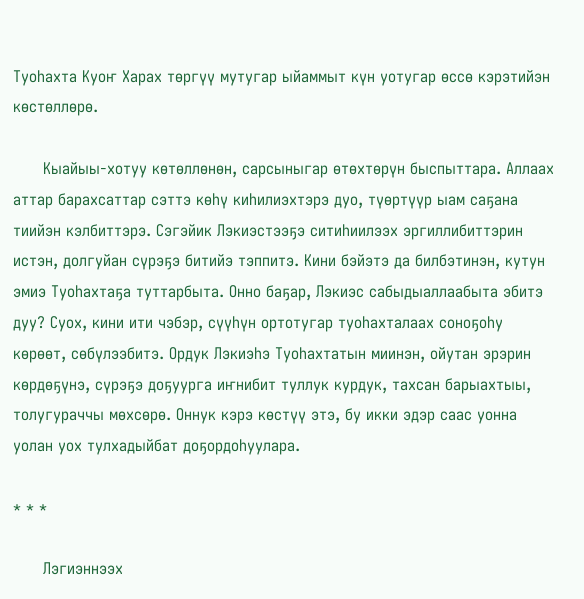Туоһахта Куоҥ Харах төргүү мутугар ыйаммыт күн уотугар өссө кэрэтийэн көстөллөрө.

      Кыайыы-хотуу көтөллөнөн, сарсыныгар өтөхтөрүн быспыттара. Аллаах аттар барахсаттар сэттэ көһү киһилиэхтэрэ дуо, түөртүүр ыам саҕана тиийэн кэлбиттэрэ. Сэгэйик Лэкиэстээҕэ ситиһиилээх эргиллибиттэрин истэн, долгуйан сүрэҕэ битийэ тэппитэ. Кини бэйэтэ да билбэтинэн, кутун эмиэ Туоһахтаҕа туттарбыта. Онно баҕар, Лэкиэс сабыдыаллаабыта эбитэ дуу? Суох, кини ити чэбэр, сүүһүн ортотугар туоһахталаах соноҕоһу көрөөт, сөбүлээбитэ. Ордук Лэкиэһэ Туоһахтатын миинэн, ойутан эрэрин көрдөҕүнэ, сүрэҕэ доҕуурга иҥнибит туллук курдук, тахсан барыахтыы, толугураччы мөхсөрө. Оннук кэрэ көстүү этэ, бу икки эдэр саас уонна уолан уох тулхадыйбат доҕордоһуулара.

* * *

      Лэгиэннээх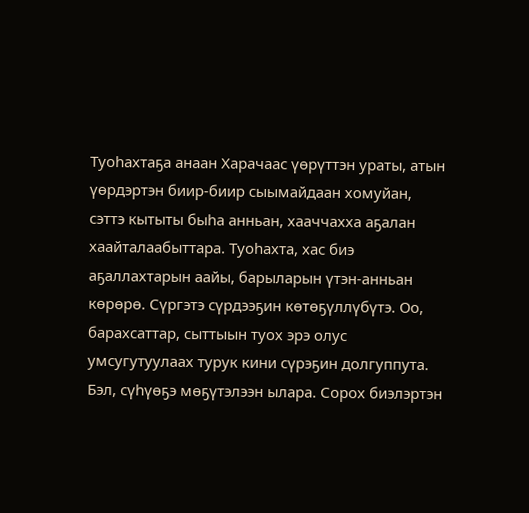Туоһахтаҕа анаан Харачаас үөрүттэн ураты, атын үөрдэртэн биир-биир сыымайдаан хомуйан, сэттэ кытыты быһа анньан, хааччахха аҕалан хаайталаабыттара. Туоһахта, хас биэ аҕаллахтарын аайы, барыларын үтэн-анньан көрөрө. Сүргэтэ сүрдээҕин көтөҕүллүбүтэ. Оо, барахсаттар, сыттыын туох эрэ олус умсугутуулаах турук кини сүрэҕин долгуппута. Бэл, сүһүөҕэ мөҕүтэлээн ылара. Сорох биэлэртэн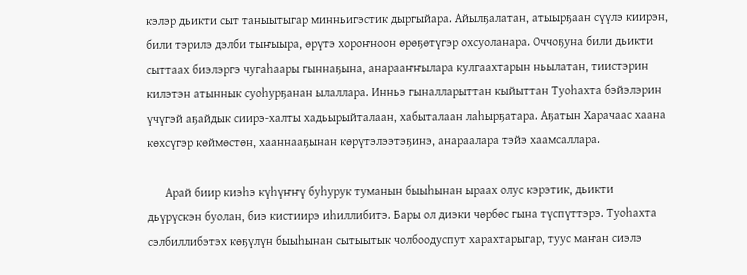кэлэр дьикти сыт таныытыгар минньигэстик дыргыйара. Айылҕалатан, атыырҕаан сүүлэ киирэн, били тэрилэ дэлби тыҥыыра, өрүтэ хороҥноон өрөҕөтүгэр охсуоланара. Оччоҕуна били дьикти сыттаах биэлэргэ чугаһаары гыннаҕына, анарааҥҥылара кулгаахтарын ньылатан, тиистэрин килэтэн атыннык суоһурҕанан ылаллара. Инньэ гыналларыттан кыйыттан Туоһахта бэйэлэрин үчүгэй аҕайдык сиирэ-халты хадьырыйталаан, хабыталаан лаһырҕатара. Аҕатын Харачаас хаана көхсүгэр көймөстөн, хааннааҕынан көрүтэлээтэҕинэ, анараалара тэйэ хаамсаллара.

      Арай биир киэһэ күһүҥҥү буһурук туманын быыһынан ыраах олус кэрэтик, дьикти дьүрүскэн буолан, биэ кистиирэ иһиллибитэ. Бары ол диэки чөрбөс гына түспүттэрэ. Туоһахта сэлбиллибэтэх көҕүлүн быыһынан сытыытык чолбоодуспут харахтарыгар, туус маҥан сиэлэ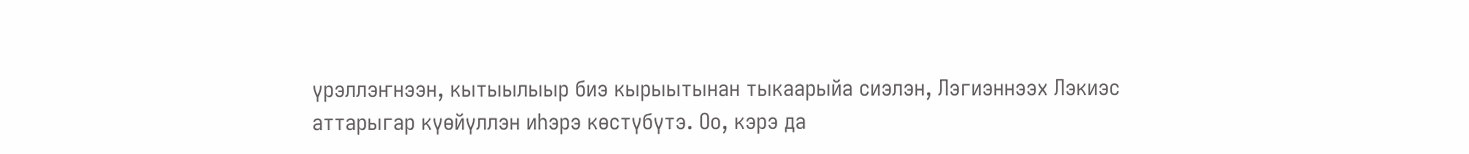үрэллэҥнээн, кытыылыыр биэ кырыытынан тыкаарыйа сиэлэн, Лэгиэннээх Лэкиэс аттарыгар күөйүллэн иһэрэ көстүбүтэ. Оо, кэрэ да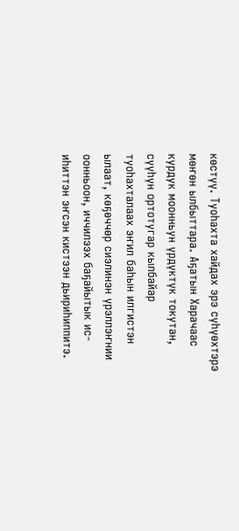көстүү. Туоһахта хайдах эрэ сүһүөхтэрэ мөҥөн ылбыттара. Аҕатын Харачаас курдук моонньун үрдүктүк токутан, сүүһүн ортотугар кылбайар туоһахталаах эҥил баһын илгистэн ылаат, көҕөччөр сиэлинэн үрэллэҥнии оонньоон, иччилээх баҕайытык ис-иһиттэн эҥсэн кистээн дьириһиппитэ.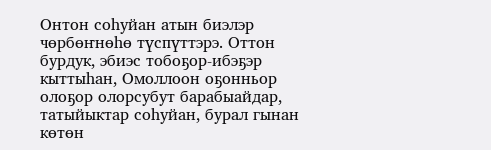Онтон соһуйан атын биэлэр чөрбөҥнөһө түспүттэрэ. Оттон бурдук, эбиэс тобоҕор-ибэҕэр кыттыһан, Омоллоон оҕонньор олоҕор олорсубут барабыайдар, татыйыктар соһуйан, бурал гынан көтөн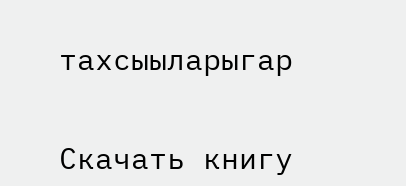тахсыыларыгар


Скачать книгу